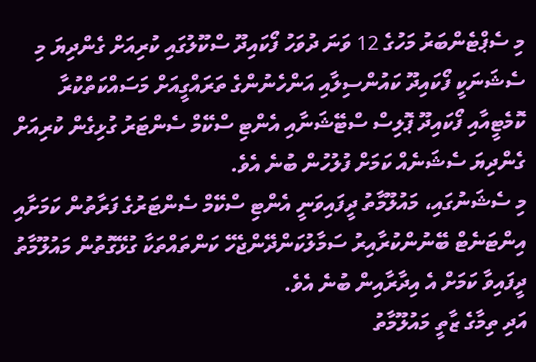މި ސެޕްޓެންބަރު މަހުގެ 12 ވަނަ ދުވަހު ފޯކައިދޫ ސްކޫލުގައި ކުރިއަށް ގެންދިޔަ މި ސެޝަނަކީ ފޯކައިދޫ ކައުންސިލާއި އަންހެނުންގެ ތަރައްގީއަށް މަސައްކަތްކުރާ ކޮމެޓީއާއި ފޯކައިދޫ ޕޮލިސް ސްޓޭޝަނާއި އެންޓި ސްކޭމް ސެންޓަރު ގުޅިގެން ކުރިއަށް ގެންދިޔަ ސެޝަނެއް ކަމަށް ފުލުހުން ބުނެ އެވެ.
މި ސެޝަނުގައި، މައުލޫމާތު ދީފައިވަނީ އެންޓި ސްކޭމް ސެންޓަރުގެ ފަރާތުން ކަމަށާއި އިންޓަނެޓް ބޭނުންކުރާއިރު ސަމާލުކަންދޭންޖެހޭ ކަންތައްތަކާ ގުޅޭގޮތުން މައުލޫމާތު ދީފައިވާ ކަމަށް އެ އިދާރާއިން ބުނެ އެވެ.
އަދި ތިމާގެ ޒާތީ މައުލޫމާތު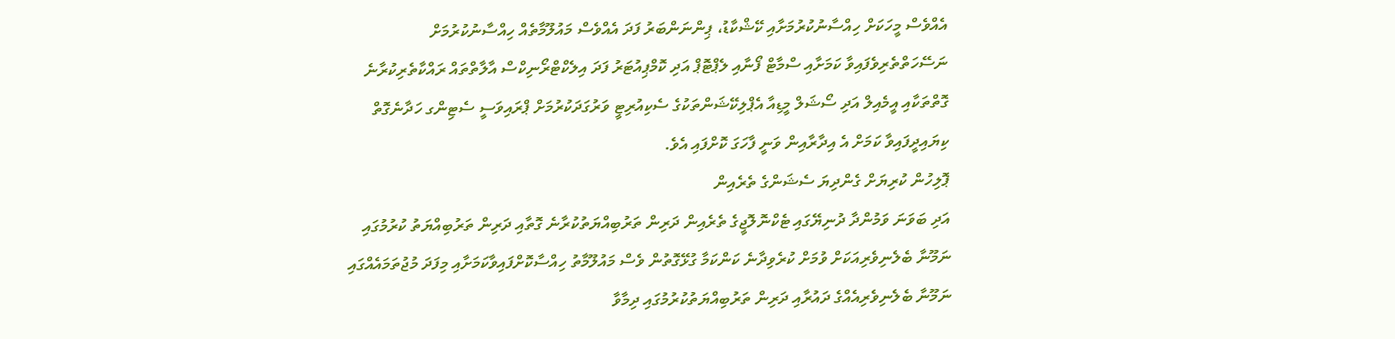އެއްވެސް މީހަކަށް ހިއްސާނުކުރުމަށާއި ކޭޝްކާޑު، ޕިންނަންބަރު ފަދަ އެއްވެސް މައުލޫމާތެއް ހިއްސާނުކުރުމަށް ނަސޭހަތްތެރިވެފައިވާ ކަމަށާއި ސްމާޓް ފޯނާއި ލެޕްޓޮޕް އަދި ކޮމްޕިއުޓަރު ފަދަ އިލެކްޓްރޯނިކްސް އާލާތްތައް ރައްކާތެރިކުރާނެ ގޮތްތަކާއި އީމެއިލް އަދި ސޯޝަލް މީޑިއާ އެޕްލިކޭޝަންތަކުގެ ސެކިއުރިޓީ ވަރުގަދަކުރުމަށް ޕްރައިވަސީ ސެޓިންގ ހަދާނެގޮތް ކިޔައިދީފައިވާ ކަމަށް އެ އިދާރާއިން ވަނީ ފާހަގަ ކޮށްފައި އެވެ.
ޕޮލިހުން ކުރިޔަށް ގެންދިޔަ ސެޝަންގެ ތެރެއިން
އަދި ބަވަނަ ވަމުންދާ ދުނިޔޭގައި ޓެކްނޮލޮޖީގެ ތެރެއިން ދަރިން ތަރުބިއްޔަތުކުރާނެ ގޮތާއި ދަރިން ތަރުބިއްޔަތު ކުރުމުގައި ނަމޫނާ ބެލެނިވެރިއަކަށް ވުމަށް ކުރެވިދާނެ ކަންކަމާ ގުޅޭގޮތުން ވެސް މައުލޫމާތު ހިއްސާކޮށްފައިވާކަމަށާއި މިފަދަ މުޖުތަމައެއްގައި ނަމޫނާ ބެލެނިވެރިއެއްގެ ދައުރާއި ދަރިން ތަރުބިއްޔަތުކުރުމުގައި ދިމާވާ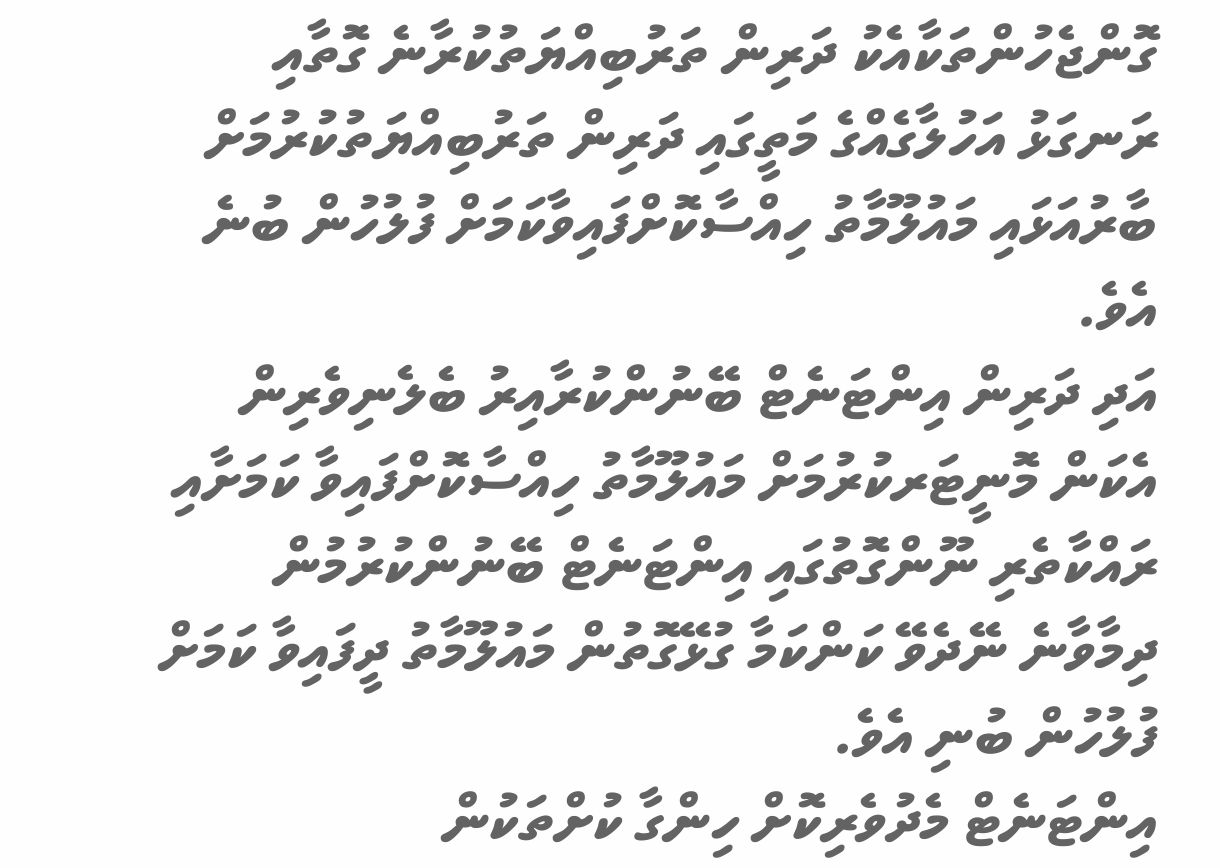ގޮންޖެހުންތަކާއެކު ދަރިން ތަރުބިއްޔަތުކުރާނެ ގޮތާއި ރަނގަޅު އަހުލާގެއްގެ މަތީގައި ދަރިން ތަރުބިއްޔަތުކުރުމަށް ބާރުއަޅައި މައުލޫމާތު ހިއްސާކޮށްފައިވާކަމަށް ފުލުހުން ބުނެ އެވެ.
އަދި ދަރިން އިންޓަނެޓް ބޭނުންކުރާއިރު ބެލެނިވެރިން އެކަން މޮނީޓަރކުރުމަށް މައުލޫމާތު ހިއްސާކޮށްފައިވާ ކަމަށާއި ރައްކާތެރި ނޫންގޮތުގައި އިންޓަނެޓް ބޭނުންކުރުމުން ދިމާވާނެ ނޭދެވޭ ކަންކަމާ ގުޅޭގޮތުން މައުލޫމާތު ދީފައިވާ ކަމަށް ފުލުހުން ބުނި އެވެ.
އިންޓަނެޓް މެދުވެރިކޮށް ހިންގާ ކުށްތަކުން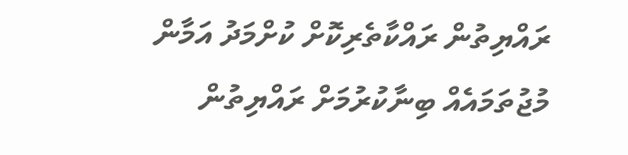ރައްޔިތުން ރައްކާތެރިކޮށް ކުށްމަދު އަމާން މުޖުތަމައެއް ބިނާކުރުމަށް ރައްޔިތުން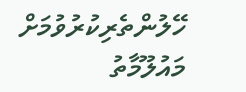ހޭލުންތެރިކުރުވުމަށް މައުލޫމާތު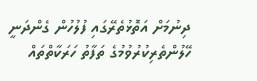ދިނުމަށް އަތޮޅުތެރޭގައި ފުލުހުން ގެންދަނީ ހޭލުންތެރިކުރުވުމުގެ ތަފާތު ހަރަކާތްތައް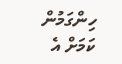ހިންގަމުން ކަމަށް އެ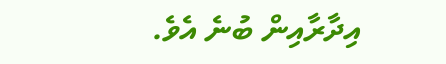އިދާރާއިން ބުނެ އެވެ.